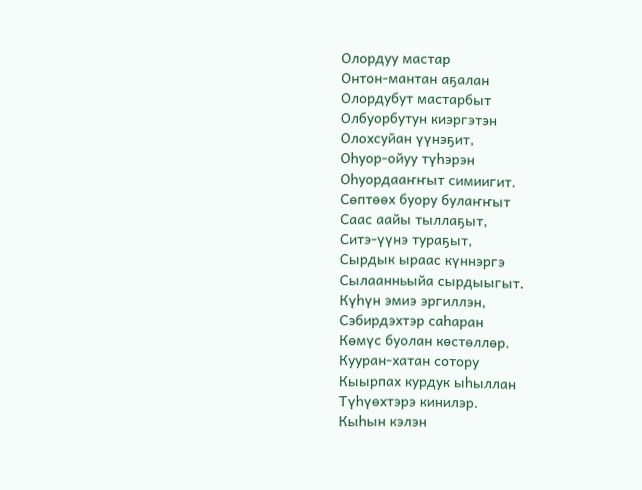Олордуу мастар
Онтон-мантан аҕалан
Олордубут мастарбыт
Олбуорбутун киэргэтэн
Олохсуйан үүнэҕит,
Оһуор-ойуу түһэрэн
Оһуордааҥҥыт симиигит.
Сөптөөх буору булаҥҥыт
Саас аайы тыллаҕыт,
Ситэ-үүнэ тураҕыт,
Сырдык ыраас күннэргэ
Сылаанньыйа сырдыыгыт.
Күһүн эмиэ эргиллэн,
Сэбирдэхтэр саһаран
Көмүс буолан көстөллөр.
Кууран-хатан сотору
Кыырпах курдук ыһыллан
Түһүөхтэрэ кинилэр.
Кыһын кэлэн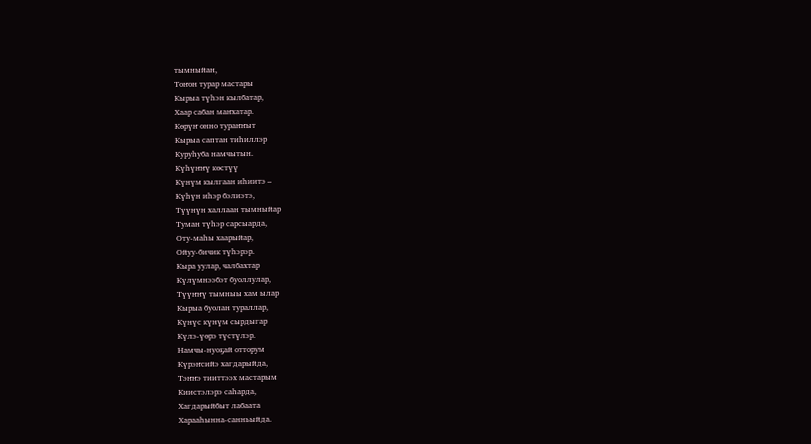тымныйан,
Тоҥон турар мастары
Кырыа түһэн кылбатар,
Хаар сабан маҥхатар.
Көрүҥ онно тураҥҥыт
Кырыа саптан тиһиллэр
Куруһуба намчытын.
Күһүҥҥү көстүү
Күнүм кылгаан иһиитэ –
Күһүн иһэр бэлиэтэ,
Түүнүн халлаан тымныйар
Туман түһэр сарсыарда,
Оту-маһы хаарыйар,
Ойуу-бичик түһэрэр.
Кыра уулар, чалбахтар
Күлүмнээбэт буоллулар,
Түүҥҥү тымныы хам ылар
Кырыа буолан тураллар,
Күнүс күнүм сырдыгар
Күлэ-үөрэ түстүлэр.
Намчы-нуоҕай отторум
Күрэҥсийэ хагдарыйда,
Тэҥҥэ тииттээх мастарым
Киистэлэрэ саһарда,
Хагдарыйбыт лабаата
Харааһынна-санньыйда.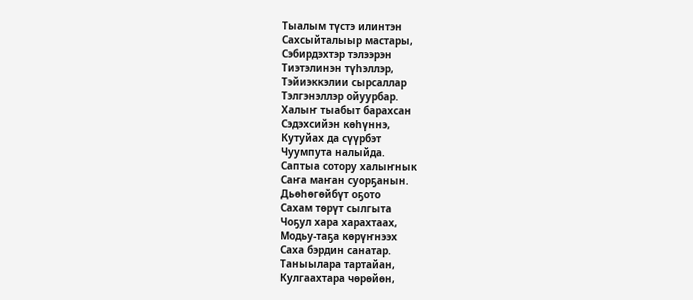Тыалым түстэ илинтэн
Сахсыйталыыр мастары,
Сэбирдэхтэр тэлээрэн
Тиэтэлинэн түһэллэр,
Тэйиэккэлии сырсаллар
Тэлгэнэллэр ойуурбар.
Халыҥ тыабыт барахсан
Сэдэхсийэн көһүннэ,
Кутуйах да сүүрбэт
Чуумпута налыйда.
Саптыа сотору халыҥнык
Саҥа маҥан суорҕанын.
Дьөһөгөйбүт оҕото
Сахам төрүт сылгыта
Чоҕул хара харахтаах,
Модьу-таҕа көрүҥнээх
Саха бэрдин санатар.
Таныылара тартайан,
Кулгаахтара чөрөйөн,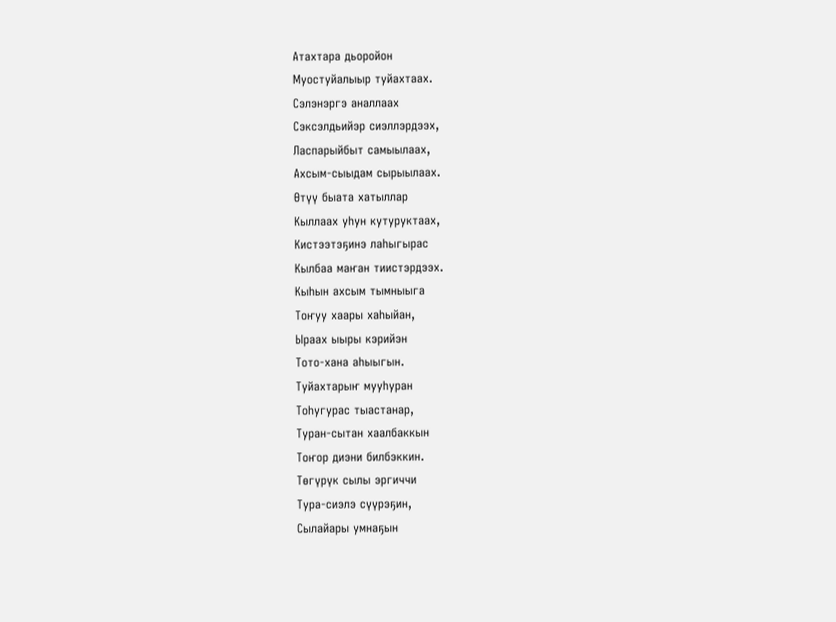Атахтара дьоройон
Муостуйалыыр туйахтаах.
Сэлэнэргэ аналлаах
Сэксэлдьийэр сиэллэрдээх,
Ласпарыйбыт самыылаах,
Ахсым-сыыдам сырыылаах.
Өтүү быата хатыллар
Кыллаах уһун кутуруктаах,
Кистээтэҕинэ лаһыгырас
Кылбаа маҥан тиистэрдээх.
Кыһын ахсым тымныыга
Тоҥуу хаары хаһыйан,
Ыраах ыыры кэрийэн
Тото-хана аһыыгын.
Туйахтарыҥ мууһуран
Тоһугурас тыастанар,
Туран-сытан хаалбаккын
Тоҥор диэни билбэккин.
Төгүрүк сылы эргиччи
Тура-сиэлэ сүүрэҕин,
Сылайары умнаҕын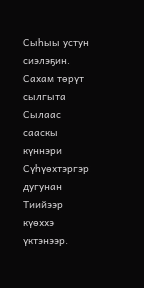Сыһыы устун сиэлэҕин.
Сахам төрүт сылгыта
Сылаас сааскы күннэри
Сүһүөхтэргэр дугунан
Тиийээр күөххэ үктэнээр.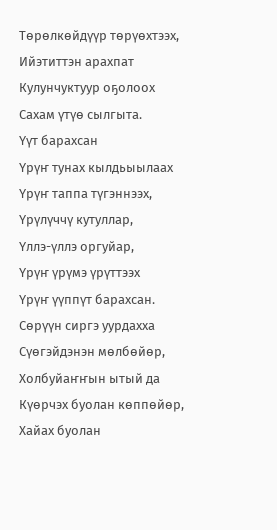Төрөлкөйдүүр төрүөхтээх,
Ийэтиттэн арахпат
Кулунчуктуур оҕолоох
Сахам үтүө сылгыта.
Үүт барахсан
Үрүҥ тунах кылдьыылаах
Үрүҥ таппа түгэннээх,
Үрүлүччү кутуллар,
Үллэ-үллэ оргуйар,
Үрүҥ үрүмэ үрүттээх
Үрүҥ үүппүт барахсан.
Сөрүүн сиргэ уурдахха
Сүөгэйдэнэн мөлбөйөр,
Холбуйаҥҥын ытый да
Күөрчэх буолан көппөйөр,
Хайах буолан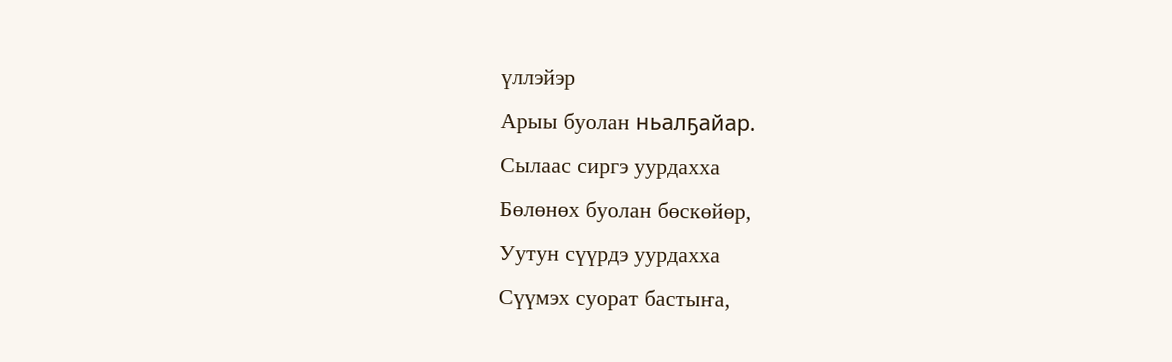үллэйэр
Арыы буолан ньалҕайар.
Сылаас сиргэ уурдахха
Бөлөнөх буолан бөскөйөр,
Уутун сүүрдэ уурдахха
Сүүмэх суорат бастыҥа,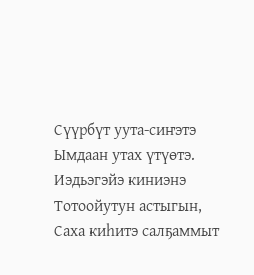Сүүрбүт уута-сиҥэтэ
Ымдаан утах үтүөтэ.
Иэдьэгэйэ киниэнэ
Тотоойутун астыгын,
Саха киһитэ салҕаммыт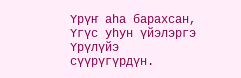Үрүҥ аһа барахсан,
Үгүс уһун үйэлэргэ
Үрүлүйэ сүүрүгүрдүн.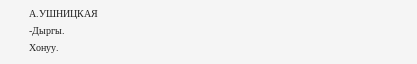А.УШНИЦКАЯ
-Дыргы.
Хонуу.